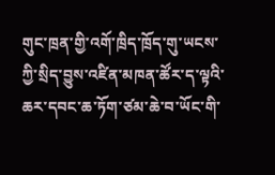གུང་ཁྲན་གྱི་འགོ་ཁྲིད་ཁྲོད་གུ་ཡངས་ཀྱི་སྲིད་བྱུས་འཛིན་མཁན་ཚོར་ད་ལྟའི་ཆར་དབང་ཆ་ཏོག་ཙམ་ཆེ་བ་ཡོང་གི་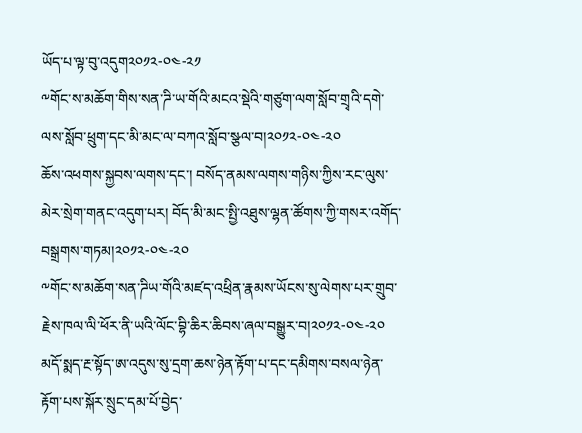ཡོད་པ་ལྟ་བུ་འདུག༢༠༡༢-༠༤-༢༡
༸གོང་ས་མཆོག་གིས་སན་ཌི་ཡ་གོའི་མངའ་སྡེའི་གཙུག་ལག་སློབ་གྲྭའི་དགེ་ལས་སློབ་ཕྲུག་དང་མི་མང་ལ་བཀའ་སློབ་སྩལ་བ།༢༠༡༢-༠༤-༢༠
ཆོས་འཕགས་སྐྱབས་ལགས་དང་། བསོད་ནམས་ལགས་གཉིས་ཀྱིས་རང་ལུས་མེར་སྲེག་གནང་འདུག་པར། བོད་མི་མང་སྤྱི་འཐུས་ལྷན་ཚོགས་ཀྱི་གསར་འགོད་བསྒྲགས་གཏམ།༢༠༡༢-༠༤-༢༠
༸གོང་ས་མཆོག་སན་ཌིཡ་གོའི་མཛད་འཕྲིན་རྣམས་ཡོངས་སུ་ལེགས་པར་གྲུབ་རྗེས་ཁལ་ལི་ཕོར་ནི་ཡའི་ལོང་བྷི་ཆིར་ཆིབས་ཞལ་བསྒྱུར་བ།༢༠༡༢-༠༤-༢༠
མདོ་སྨད་རྔ་སྟོད་ཨ་འདུས་སུ་དྲག་ཆས་ཉེན་རྟོག་པ་དང་དམིགས་བསལ་ཉེན་རྟོག་པས་སྐོར་སྲུང་དམ་པོ་བྱེད་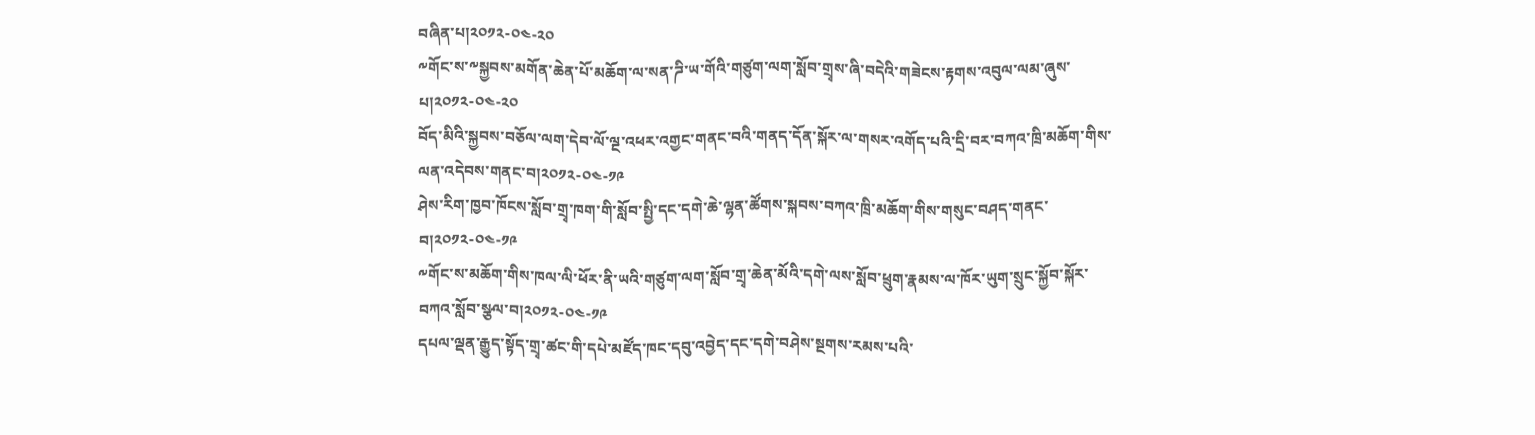བཞིན་པ།༢༠༡༢-༠༤-༢༠
༸གོང་ས་༸སྐྱབས་མགོན་ཆེན་པོ་མཆོག་ལ་སན་ཌི་ཡ་གོའི་གཙུག་ལག་སློབ་གྲྭས་ཞི་བདེའི་གཟེངས་རྟགས་འབུལ་ལམ་ཞུས་པ།༢༠༡༢-༠༤-༢༠
བོད་མིའི་སྐྱབས་བཅོལ་ལག་དེབ་ལོ་ལྔ་འཕར་འགྱང་གནང་བའི་གནད་དོན་སྐོར་ལ་གསར་འགོད་པའི་དྲི་བར་བཀའ་ཁྲི་མཆོག་གིས་ལན་འདེབས་གནང་བ།༢༠༡༢-༠༤-༡༩
ཤེས་རིག་ཁྱབ་ཁོངས་སློབ་གྲྭ་ཁག་གི་སློབ་སྤྱི་དང་དགེ་ཆེ་ལྷན་ཚོགས་སྐབས་བཀའ་ཁྲི་མཆོག་གིས་གསུང་བཤད་གནང་བ།༢༠༡༢-༠༤-༡༩
༸གོང་ས་མཆོག་གིས་ཁལ་ལི་ཕོར་ནི་ཡའི་གཙུག་ལག་སློབ་གྲྭ་ཆེན་མོའི་དགེ་ལས་སློབ་ཕྲུག་རྣམས་ལ་ཁོར་ཡུག་སྲུང་སྐྱོབ་སྐོར་བཀའ་སློབ་སྩལ་བ།༢༠༡༢-༠༤-༡༩
དཔལ་ལྡན་རྒྱུད་སྟོད་གྲྭ་ཚང་གི་དཔེ་མཛོད་ཁང་དབུ་འབྱེད་དང་དགེ་བཤེས་སྔགས་རམས་པའི་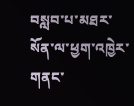བསླབ་པ་མཐར་སོན་ལ་ཕྱག་འཁྱེར་གནང་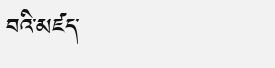བའི་མཛད་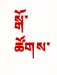སྒོ་ཚོགས་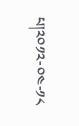པ།༢༠༡༢-༠༤-༡༨